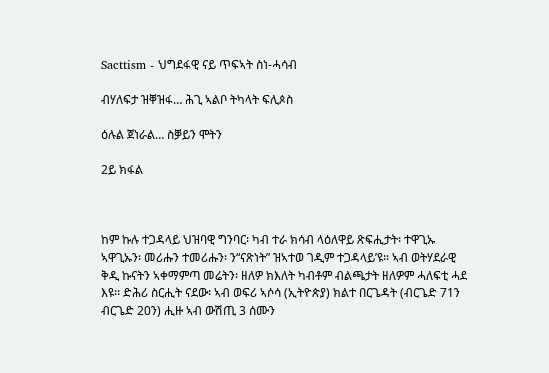Sacttism - ህግደፋዊ ናይ ጥፍኣት ስነ-ሓሳብ

ብሃለፍታ ዝቐዝፋ… ሕጊ ኣልቦ ትካላት ፍሊጶስ

ዕሉል ጀነራል… ስቓይን ሞትን

2ይ ክፋል



ከም ኩሉ ተጋዳላይ ህዝባዊ ግንባር፡ ካብ ተራ ክሳብ ላዕለዋይ ጽፍሒታት፡ ተዋጊኡ ኣዋጊኡን፡ መሪሑን ተመሪሑን፡ ን“ናጽነት” ዝኣተወ ገዲም ተጋዳላይ’ዩ፡፡ ኣብ ወትሃደራዊ ቅዲ ኩናትን ኣቀማምጣ መሬትን፡ ዘለዎ ክእለት ካብቶም ብልጫታት ዘለዎም ሓለፍቲ ሓደ እዩ፡፡ ድሕሪ ስርሒት ናደው፡ ኣብ ወፍሪ ኣሶሳ (ኢትዮጵያ) ክልተ በርጌዳት (ብርጌድ 71ን ብርጌድ 20ን) ሒዙ ኣብ ውሽጢ 3 ሰሙን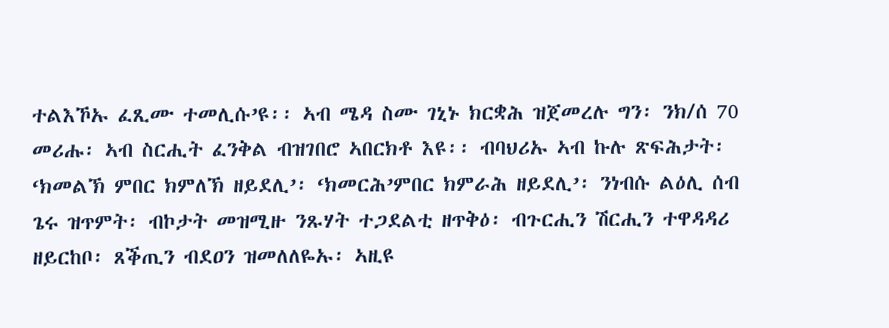ተልእኾኡ ፈጺሙ ተመሊሱ’ዩ፡፡ ኣብ ሜዳ ስሙ ገኒኑ ክርቋሕ ዝጀመረሉ ግን፡ ንክ/ሰ 70 መሪሑ፡ ኣብ ስርሒት ፈንቅል ብዝገበሮ ኣበርክቶ እዩ፡፡ ብባህሪኡ ኣብ ኩሉ ጽፍሕታት፡ ‘ክመልኽ ምበር ክምለኽ ዘይደሊ’፡ ‘ክመርሕ’ምበር ክምራሕ ዘይደሊ’፡ ንነብሱ ልዕሊ ሰብ ጌሩ ዝጥምት፡ ብኮታት መዝሚዙ ንጹሃት ተጋደልቲ ዘጥቅዕ፡ ብጉርሒን ሽርሒን ተዋዳዳሪ ዘይርከቦ፡ ጸቕጢን ብደዐን ዝመለለዬኡ፡ ኣዚዩ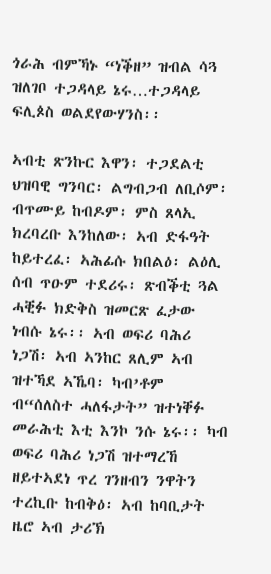ጎራሕ ብምኻኑ “ነቕዘ” ዝብል ሳጓ ዝለገቦ ተጋዳላይ ኔሩ…ተጋዳላይ ፍሊጶስ ወልደየውሃንስ፡፡

ኣብቲ ጽንኩር እዋን፡ ተጋደልቲ ህዝባዊ ግንባር፡ ልግብጋብ ለቢሶም፡ ብጥሙይ ከብዶም፡ ምስ ጸላኢ ክረባረቡ እንከለው፡ ኣብ ድፋዓት ከይተረፈ፡ ኣሕፊሱ ክበልዕ፡ ልዕሊ ሰብ ጥዑም ተደሪሩ፡ ጽብቕቲ ጓል ሓቒፉ ክድቅስ ዝመርጽ ፈታው ነብሱ ኔሩ፡፡ ኣብ ወፍሪ ባሕሪ ነጋሽ፡ ኣብ ኣንከር ጸሊም ኣብ ዝተኻደ ኣኼባ፡ ካብ’ቶም ብ“ሰለስተ ሓለፋታት” ዝተነቐፉ መራሕቲ እቲ እንኮ ንሱ ኔሩ፡፡ ካብ ወፍሪ ባሕሪ ነጋሽ ዝተማረኸ ዘይተኣደነ ጥረ ገንዘብን ንዋትን ተረኪቡ ከብቅዕ፡ ኣብ ከባቢታት ዜሮ ኣብ ታሪኽ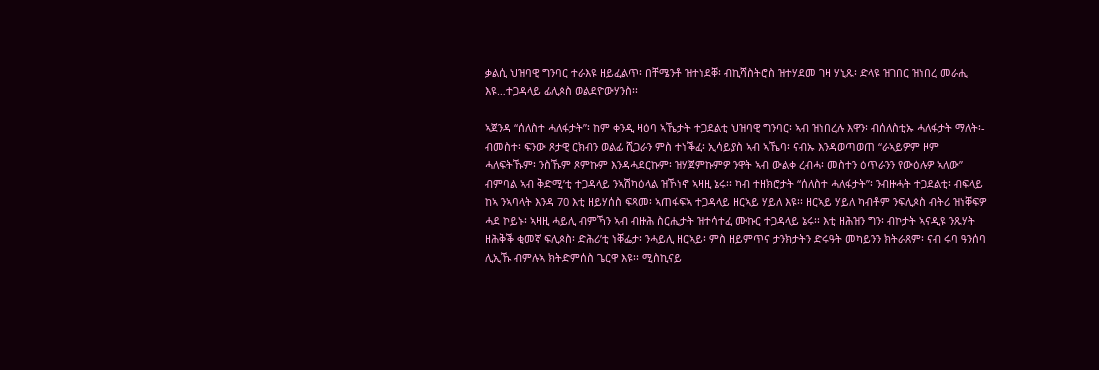ቃልሲ ህዝባዊ ግንባር ተራእዩ ዘይፈልጥ፡ በቸሜንቶ ዝተነደቐ፡ ብኪሻስትሮስ ዝተሃደመ ገዛ ሃኒጹ፡ ድላዩ ዝገበር ዝነበረ መራሒ እዩ…ተጋዳላይ ፊሊጶስ ወልደዮውሃንስ፡፡

ኣጀንዳ “ሰለስተ ሓለፋታት”፡ ከም ቀንዲ ዛዕባ ኣኼታት ተጋደልቲ ህዝባዊ ግንባር፡ ኣብ ዝነበረሉ እዋን፡ ብሰለስቲኡ ሓለፋታት ማለት፡- ብመስተ፡ ፍንው ጾታዊ ርክብን ወልፊ ሺጋራን ምስ ተነቕፈ፡ ኢሳይያስ ኣብ ኣኼባ፡ ናብኡ እንዳወጣወጠ “ራኣይዎም ዞም ሓለፍትኹም፡ ንስኹም ጾምኩም እንዳሓደርኩም፡ ዝሃጀምኩምዎ ንዋት ኣብ ውልቀ ረብሓ፡ መስተን ዕጥራንን የውዕሉዎ ኣለው” ብምባል ኣብ ቅድሚ’ቲ ተጋዳላይ ንኣሽካዕላል ዝኾነኖ ኣዛዚ ኔሩ፡፡ ካብ ተዘክሮታት “ሰለስተ ሓለፋታት”፡ ንብዙሓት ተጋደልቲ፡ ብፍላይ ከኣ ንኣባላት እንዳ 70 እቲ ዘይሃሰስ ፍጻመ፡ ኣጠፋፍኣ ተጋዳላይ ዘርኣይ ሃይለ እዩ፡፡ ዘርኣይ ሃይለ ካብቶም ንፍሊጶስ ብትሪ ዝነቐፍዎ ሓደ ኮይኑ፡ ኣዛዚ ሓይሊ ብምኻን ኣብ ብዙሕ ስርሒታት ዝተሳተፈ ሙኩር ተጋዳላይ ኔሩ፡፡ እቲ ዘሕዝን ግን፡ ብኮታት ኣናዲዩ ንጹሃት ዘሕቅቕ ቂመኛ ፍሊጶስ፡ ድሕሪ’ቲ ነቐፌታ፡ ንሓይሊ ዘርኣይ፡ ምስ ዘይምጥና ታንክታትን ድሩዓት መካይንን ክትራጸም፡ ናብ ሩባ ዓንሰባ ሊኢኹ ብምሉኣ ክትድምሰስ ጌርዋ እዩ፡፡ ሚስኪናይ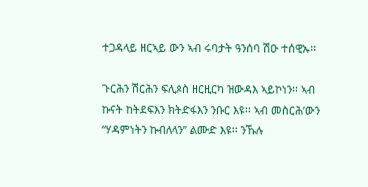ተጋዳላይ ዘርኣይ ውን ኣብ ሩባታት ዓንሰባ ሽዑ ተሰዊኡ፡፡

ጉርሕን ሽርሕን ፍሊጶስ ዘርዚርካ ዝውዳእ ኣይኮነን፡፡ ኣብ ኩናት ከትደፍእን ክትድፋእን ንቡር እዩ፡፡ ኣብ መስርሕ’ውን “ሃዳምነትን ኩብለላን” ልሙድ እዩ፡፡ ንኹሉ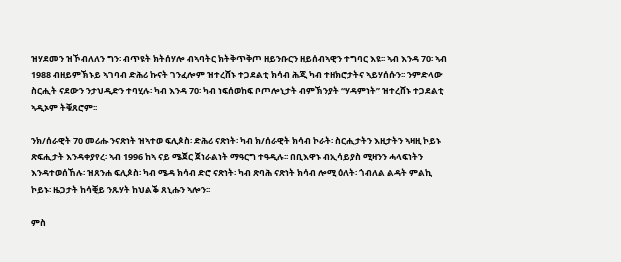ዝሃደመን ዝኾብለለን ግን፡ ብጥዩት ክትሰሃሎ ብኣባትር ክትቅጥቅጦ ዘይንቡርን ዘይሰብኣዊን ተግባር እዩ፡፡ ኣብ እንዳ 70፡ ኣብ 1988 ብዘይምኽኑይ ኣገባብ ድሕሪ ኩናት ገንፈሎም ዝተረሸኑ ተጋደልቲ ክሳብ ሕጂ ካብ ተዘክሮታትና ኣይሃሰሱን፡፡ ንምድላው ስርሒት ናደውን ንታህዲድን ተባሂሉ፡ ካብ እንዳ 70፡ ካብ ነፍሰወከፍ ቦጦሎኒታት ብምኽንያት “ሃዳምነት” ዝተረሸኑ ተጋደልቲ ኣዲኦም ትቑጸሮም፡፡

ንክ/ሰራዊት 70 መሪሑ ንናጽነት ዝኣተወ ፍሊጶስ፡ ድሕሪ ናጽነት፡ ካብ ክ/ሰራዊት ክሳብ ኮራት፡ ስርሒታትን እዚታትን ኣዛዚ ኮይኑ ጽፍሒታት እንዳቀያየረ፡ ኣብ 1996 ከኣ ናይ ሜጀር ጀነራልነት ማዓርግ ተዓዲሉ፡፡ በቢእዋኑ ብኢሳይያስ ሚዛንን ሓላፍነትን እንዳተወሰኸሉ፡ ዝጸንሐ ፍሊጶስ፡ ካብ ሜዳ ክሳብ ድሮ ናጽነት፡ ካብ ጽባሕ ናጽነት ክሳብ ሎሚ ዕለት፡ ጎብለል ልዳት ምልኪ ኮይኑ፡ ዜጋታት ከሳቒይ ንጹሃት ከህልቕ ጸኒሑን ኣሎን፡፡

ምስ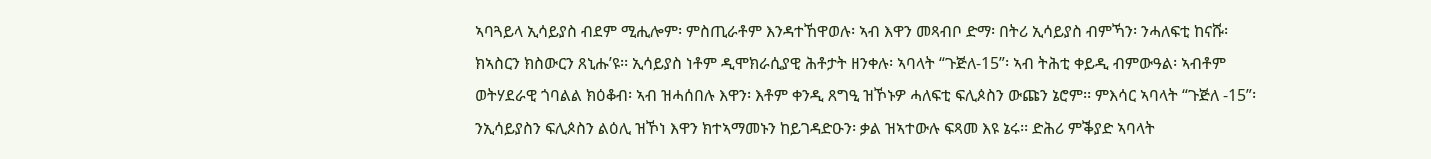ኣባጓይላ ኢሳይያስ ብደም ሚሒሎም፡ ምስጢራቶም እንዳተኸዋወሉ፡ ኣብ እዋን መጻብቦ ድማ፡ በትሪ ኢሳይያስ ብምኻን፡ ንሓለፍቲ ከናሹ፡ ክኣስርን ክስውርን ጸኒሑ’ዩ፡፡ ኢሳይያስ ነቶም ዲሞክራሲያዊ ሕቶታት ዘንቀሉ፡ ኣባላት “ጉጅለ-15”፡ ኣብ ትሕቲ ቀይዲ ብምውዓል፡ ኣብቶም ወትሃደራዊ ጎባልል ክዕቆብ፡ ኣብ ዝሓሰበሉ እዋን፡ እቶም ቀንዲ ጸግዒ ዝኾኑዎ ሓለፍቲ ፍሊጶስን ውጩን ኔሮም፡፡ ምእሳር ኣባላት “ጉጅለ -15”፡ ንኢሳይያስን ፍሊጶስን ልዕሊ ዝኾነ እዋን ክተኣማመኑን ከይገዳድዑን፡ ቃል ዝኣተውሉ ፍጻመ እዩ ኔሩ፡፡ ድሕሪ ምቕያድ ኣባላት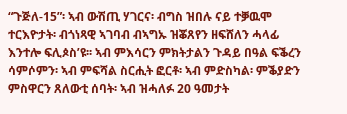“ጉጅለ-15”፡ ኣብ ውሽጢ ሃገርና፡ ብግስ ዝበሉ ናይ ተቓዉሞ ተርእዮታት፡ ብጎነጻዊ ኣገባብ ብኣግኡ ዝቖጸየን ዘፍሸለን ሓላፊ እንተሎ ፍሊጶስ’ዩ፡፡ ኣብ ምእሳርን ምክትታልን ጉዳይ በዓል ፍቕረን ሳምሶምን፡ ኣብ ምፍሻል ስርሒት ፎርቶ፡ ኣብ ምድስካል፡ ምቕያድን ምስዋርን ጸለውቲ ሰባት፡ ኣብ ዝሓለፉ 20 ዓመታት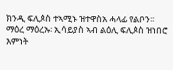ክንዲ ፍሊጶስ ተኣሚኑ ዝተዋስአ ሓላፊ የልቦን፡፡ ማዕረ ማዕረኡ፡ ኢሳይያስ ኣብ ልዕሊ ፍሊጶስ ዝነበሮ እምነት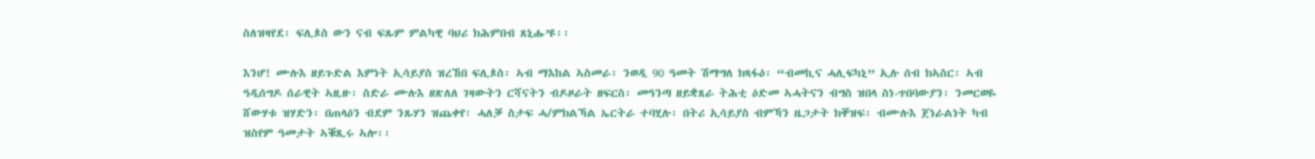ስለዝዛየደ፡ ፍሊጶስ ውን ናብ ፍጹም ምልካዊ ባህሪ ክሕምበብ ጸኒሑ’ዩ፡፡

እንሆ! ሙሉእ ዘይጉድል እምነት ኢሳይያስ ዝረኸበ ፍሊጶስ፡ ኣብ ማእከል ኣስመራ፡ ንወዲ 90 ዓመት ሽማግለ ክጻፋዕ፡ “ብመኪና ሓሊፍካኒ” ኢሉ ሰብ ክኣስር፡ ኣብ ዓዲሰግዶ ሰራዊት ኣዚዙ፡ ስድራ ሙሉእ ዘጽለለ ገዛውትን ርሻናትን ብዶዞራት ዘፍርስ፡ መዓንጣ ዘይቋጸራ ትሕቲ ዕድመ ኣሓትናን ብግስ ዝበላ ስነ-ጥበባውያን፡ ንመርወዬ ሸውሃቱ ዝሃድን፡ በጠላዕን ብደም ንጹሃን ዝጨቀየ፡ ሓለቓ ስታፍ ሓ/ምክልኻል ኤርትራ ተባሂሉ፡ በትሪ ኢሳይያስ ብምኻን ዜጋታት ክቐዝፍ፡ ብሙሉእ ጀነራልነት ካብ ዝስየም ዓመታት ኣቑጺሩ ኣሎ፡፡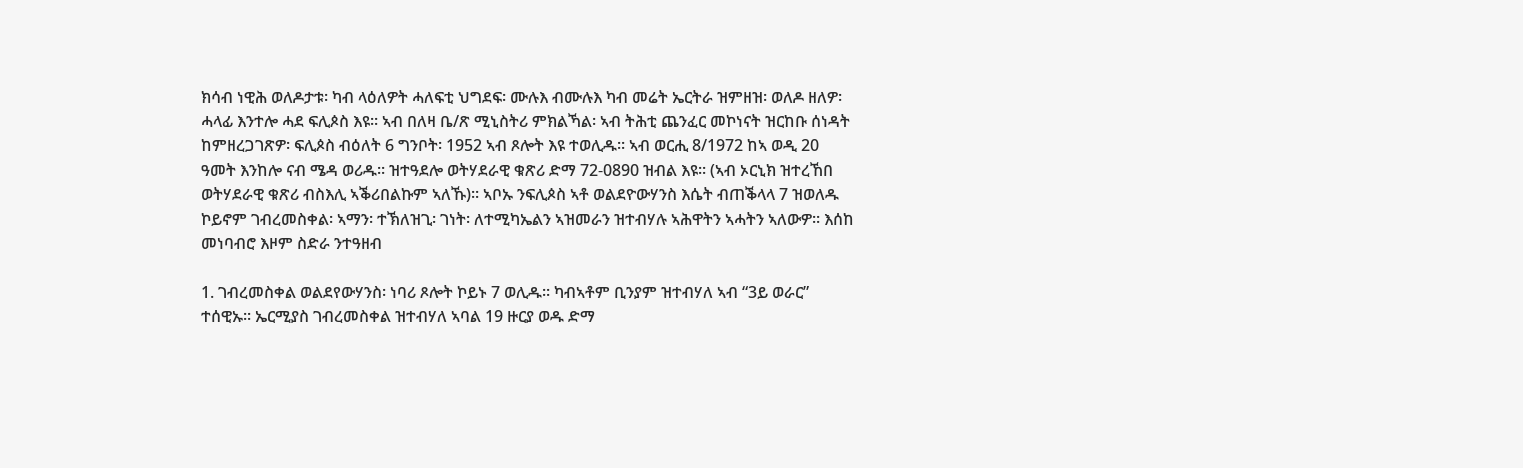ክሳብ ነዊሕ ወለዶታቱ፡ ካብ ላዕለዎት ሓለፍቲ ህግደፍ፡ ሙሉእ ብሙሉእ ካብ መሬት ኤርትራ ዝምዘዝ፡ ወለዶ ዘለዎ፡ ሓላፊ እንተሎ ሓደ ፍሊጶስ እዩ፡፡ ኣብ በለዛ ቤ/ጽ ሚኒስትሪ ምክልኻል፡ ኣብ ትሕቲ ጨንፈር መኮነናት ዝርከቡ ሰነዳት ከምዘረጋገጽዎ፡ ፍሊጶስ ብዕለት 6 ግንቦት፡ 1952 ኣብ ጾሎት እዩ ተወሊዱ፡፡ ኣብ ወርሒ 8/1972 ከኣ ወዲ 20 ዓመት እንከሎ ናብ ሜዳ ወሪዱ፡፡ ዝተዓደሎ ወትሃደራዊ ቁጽሪ ድማ 72-0890 ዝብል እዩ፡፡ (ኣብ ኦርኒክ ዝተረኸበ ወትሃደራዊ ቁጽሪ ብስእሊ ኣቕሪበልኩም ኣለኹ)፡፡ ኣቦኡ ንፍሊጶስ ኣቶ ወልደዮውሃንስ እሴት ብጠቕላላ 7 ዝወለዱ ኮይኖም ገብረመስቀል፡ ኣማን፡ ተኽለዝጊ፡ ገነት፡ ለተሚካኤልን ኣዝመራን ዝተብሃሉ ኣሕዋትን ኣሓትን ኣለውዎ፡፡ እሰከ መነባብሮ እዞም ስድራ ንተዓዘብ

1. ገብረመስቀል ወልደየውሃንስ፡ ነባሪ ጾሎት ኮይኑ 7 ወሊዱ፡፡ ካብኣቶም ቢንያም ዝተብሃለ ኣብ “3ይ ወራር” ተሰዊኡ፡፡ ኤርሚያስ ገብረመስቀል ዝተብሃለ ኣባል 19 ዙርያ ወዱ ድማ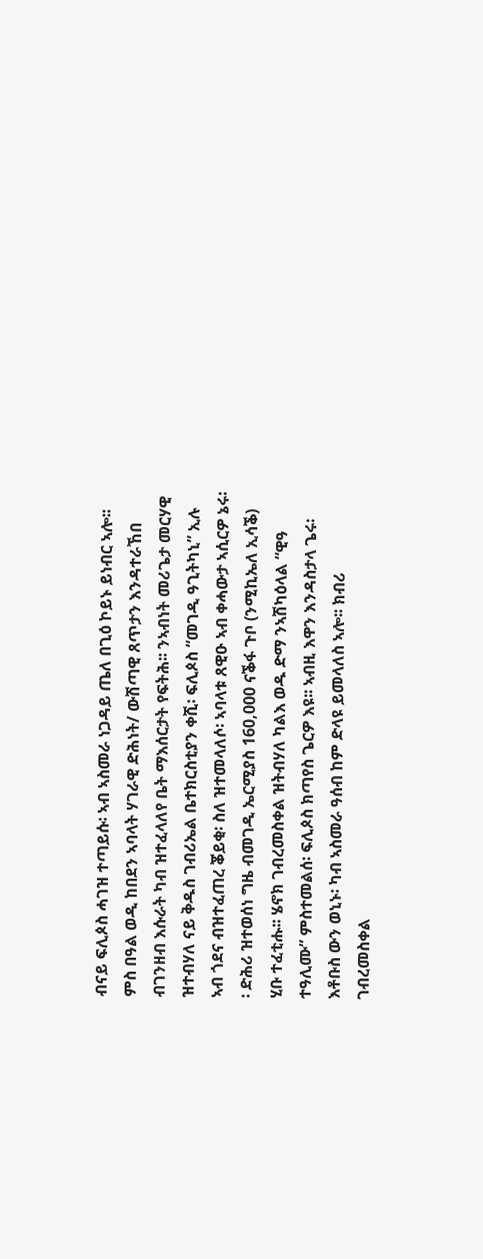ብናይ ፍሊጶስ ሓገዝ ተጣይሱ፡ ኣብ ኣስመራ ነጋዳይ ጤለ በጊዕ ኮይኑ ይነብር ኣሎ፡፡ ምስ በዓል ወዲ ከበደን ኣባላት ሃገራዊ ድሕነት/ ውሽጣዊ ጸጥታን እንዳተራኸበ ብገንዘብ እሱራት ካብ ዝተፈላለየ ቤት ማእሰርታት የፍትሕ፡፡ ንኣብነት መሪጌታ መርሃዊ ዝተብሃለ ናይ ቅዱስ ገብሪኤል ቤተክርስቲያን ቀሺ፡ ፍሊጶስ “መገዲ ዓጊትካኒ” ኢሉ ኣብ ጎደና ብዝተፈጠረ ቖይቂ፡ ስለ ዝተመላለሶ፡ ኣባላቱ ጸዊዑ ኣብ ቀሓውታ ኣሲርዎ ኔሩ፡፡ ድሕሪ ዝተወሰነ ግዜ ብመገዲ ኤርሚያስ 160,000 ናቕፋ ጉቦ (ንሚኪኤለ ኢሳቕ) ሂቡ ተፈቲሑ፡፡ ሄኖክ ገብረመስቀል ዝትብሃለ ካልእ ወዱ ድማ ንኣሽካዕላል “ዊዓ ተዓሊሙ” ምስተመልሰ፡ ፍሊጶስ ክጣየስ ጌርዎ እዩ፡፡ ኣብዚ እዋን እንዳስታላ ጌሩ፡ እቶቡስ ውን ወኒኑ፡ ካብ ኣስመራ ዓሰብ ከም ድላዩ ይመላለስ ኣሎ፡፡ ክብሪ ገብረመስቀል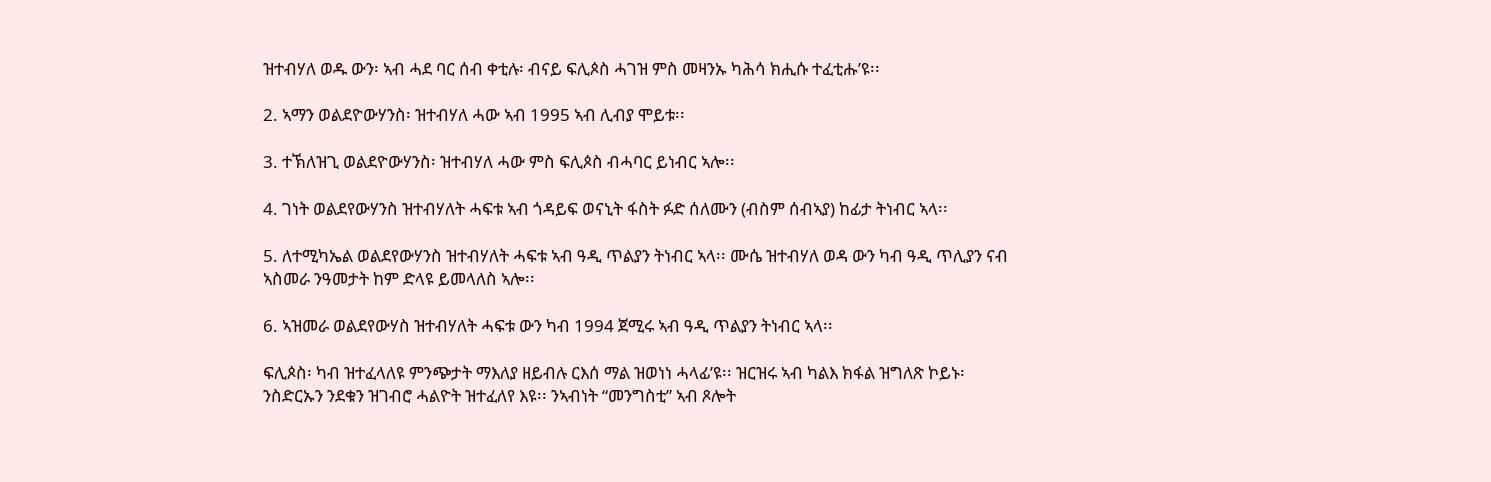ዝተብሃለ ወዱ ውን፡ ኣብ ሓደ ባር ሰብ ቀቲሉ፡ ብናይ ፍሊጶስ ሓገዝ ምስ መዛንኡ ካሕሳ ክሒሱ ተፈቲሑ’ዩ፡፡

2. ኣማን ወልደዮውሃንስ፡ ዝተብሃለ ሓው ኣብ 1995 ኣብ ሊብያ ሞይቱ፡፡

3. ተኽለዝጊ ወልደዮውሃንስ፡ ዝተብሃለ ሓው ምስ ፍሊጶስ ብሓባር ይነብር ኣሎ፡፡

4. ገነት ወልደየውሃንስ ዝተብሃለት ሓፍቱ ኣብ ጎዳይፍ ወናኒት ፋስት ፉድ ሰለሙን (ብስም ሰብኣያ) ከፊታ ትነብር ኣላ፡፡

5. ለተሚካኤል ወልደየውሃንስ ዝተብሃለት ሓፍቱ ኣብ ዓዲ ጥልያን ትነብር ኣላ፡፡ ሙሴ ዝተብሃለ ወዳ ውን ካብ ዓዲ ጥሊያን ናብ ኣስመራ ንዓመታት ከም ድላዩ ይመላለስ ኣሎ፡፡

6. ኣዝመራ ወልደየውሃስ ዝተብሃለት ሓፍቱ ውን ካብ 1994 ጀሚሩ ኣብ ዓዲ ጥልያን ትነብር ኣላ፡፡

ፍሊጶስ፡ ካብ ዝተፈላለዩ ምንጭታት ማእለያ ዘይብሉ ርእሰ ማል ዝወነነ ሓላፊ’ዩ፡፡ ዝርዝሩ ኣብ ካልእ ክፋል ዝግለጽ ኮይኑ፡ ንስድርኡን ንደቁን ዝገብሮ ሓልዮት ዝተፈለየ እዩ፡፡ ንኣብነት “መንግስቲ” ኣብ ጾሎት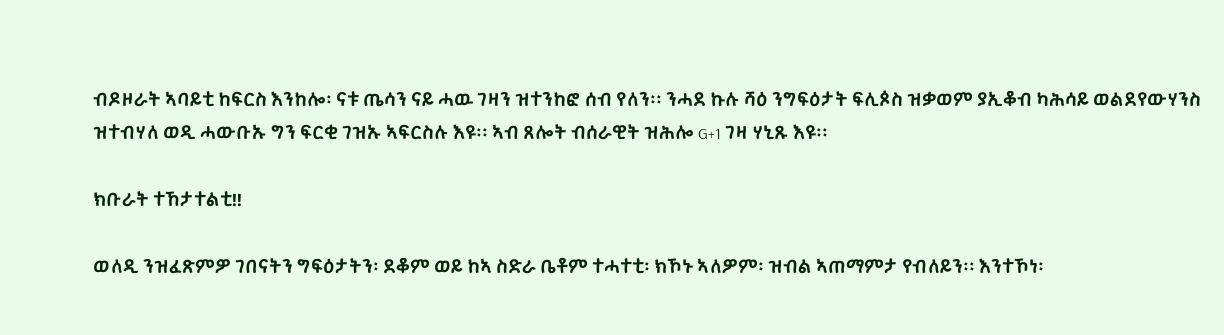ብዶዞራት ኣባይቲ ከፍርስ እንከሎ፡ ናቱ ጤሳን ናይ ሓዉ ገዛን ዝተንከፎ ሰብ የለን፡፡ ንሓደ ኩሉ ሻዕ ንግፍዕታት ፍሊጶስ ዝቃወም ያኢቆብ ካሕሳይ ወልደየውሃንስ ዝተብሃለ ወዲ ሓውቡኡ ግን ፍርቂ ገዝኡ ኣፍርስሉ እዩ፡፡ ኣብ ጸሎት ብሰራዊት ዝሕሎ G+1 ገዛ ሃኒጹ እዩ፡፡

ክቡራት ተኸታተልቲ!!

ወለዲ ንዝፈጽምዎ ገበናትን ግፍዕታትን፡ ደቆም ወይ ከኣ ስድራ ቤቶም ተሓተቲ፡ ክኾኑ ኣለዎም፡ ዝብል ኣጠማምታ የብለይን፡፡ እንተኾነ፡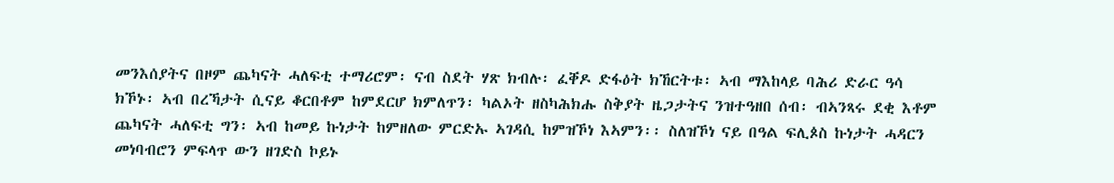መንእሰያትና በዞም ጨካናት ሓለፍቲ ተማሪሮም፡ ናብ ስደት ሃጽ ክብሉ፡ ፈቐዶ ድፋዕት ክኸርትቱ፡ ኣብ ማእከላይ ባሕሪ ድራር ዓሳ ክኾኑ፡ ኣብ በረኻታት ሲናይ ቆርበቶም ከምደርሆ ክምለጥን፡ ካልኦት ዘስካሕክሑ ስቅያት ዜጋታትና ንዝተዓዘበ ሰብ፡ ብኣንጻሩ ደቂ እቶም ጨካናት ሓለፍቲ ግን፡ ኣብ ከመይ ኩነታት ከምዘለው ምርድኡ ኣገዳሲ ከምዝኾነ እኣምን፡፡ ስለዝኾነ ናይ በዓል ፍሊጶስ ኩነታት ሓዳርን መነባብሮን ምፍላጥ ውን ዘገድስ ኮይኑ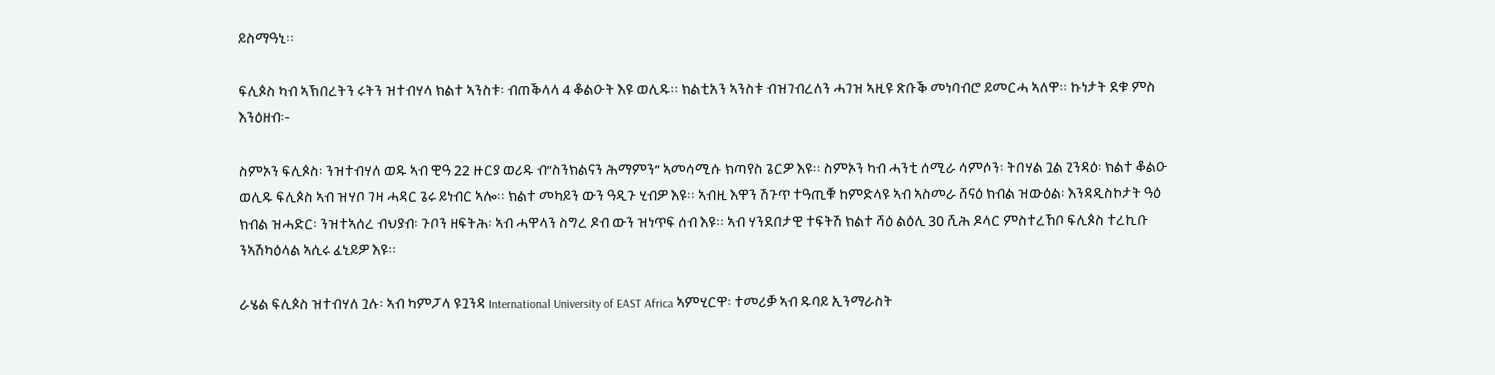ይስማዓኒ፡፡

ፍሊጶስ ካብ ኣኽበረትን ሩትን ዝተብሃላ ክልተ ኣንስቱ፡ ብጠቕላላ 4 ቆልዑት እዩ ወሊዱ፡፡ ክልቲአን ኣንስቱ ብዝገብረለን ሓገዝ ኣዚዩ ጽቡቕ መነባብሮ ይመርሓ ኣለዋ፡፡ ኩነታት ደቁ ምስ እንዕዘብ፡-

ስምኦን ፍሊጶስ፡ ንዝተብሃለ ወዱ ኣብ ዊዓ 22 ዙርያ ወሪዱ ብ”ስንክልናን ሕማምን” ኣመሳሚሱ ክጣየስ ጌርዎ እዩ፡፡ ስምኦን ካብ ሓንቲ ሰሚራ ሳምሶን፡ ትበሃል ጓል ጊንዳዕ፡ ክልተ ቆልዑ ወሊዱ ፍሊጶስ ኣብ ዝሃቦ ገዛ ሓዳር ጌሩ ይነብር ኣሎ፡፡ ክልተ መካይን ውን ዓዲጉ ሂብዎ እዩ፡፡ ኣብዚ እዋን ሽጉጥ ተዓጢቑ ከምድላዩ ኣብ ኣስመራ ሸናዕ ክብል ዝውዕል፡ እንዳዲስኮታት ዓዕ ክብል ዝሓድር፡ ንዝተኣሰረ ብህያብ፡ ጉቦን ዘፍትሕ፡ ኣብ ሓዋላን ስግረ ዶብ ውን ዝነጥፍ ሰብ እዩ፡፡ ኣብ ሃንደበታዊ ተፍትሽ ክልተ ሻዕ ልዕሊ 30 ሺሕ ዶላር ምስተረኸቦ ፍሊጶስ ተረኪቡ ንኣሽካዕላል ኣሲሩ ፈኒይዎ እዩ፡፡

ራሄል ፍሊጶስ ዝተብሃለ ጓሉ፡ ኣብ ካምፓላ ዩጓንዳ International University of EAST Africa ኣምሂርዋ፡ ተመሪቓ ኣብ ዱባይ ኢንማራስት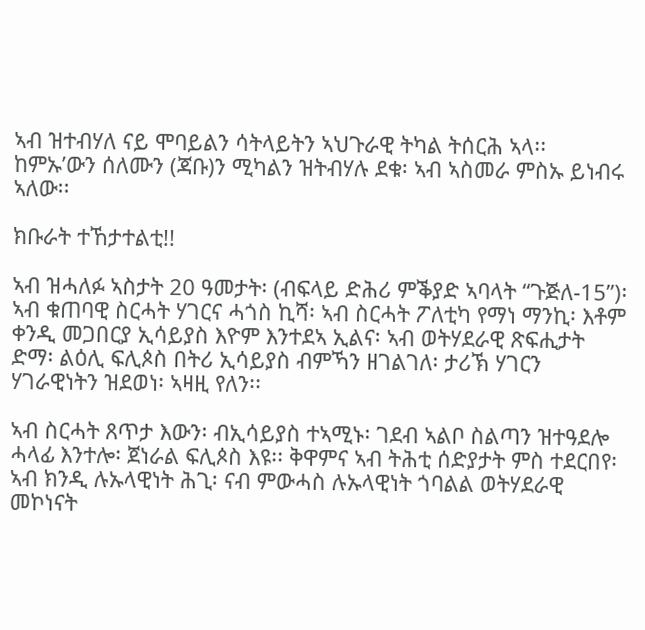ኣብ ዝተብሃለ ናይ ሞባይልን ሳትላይትን ኣህጉራዊ ትካል ትሰርሕ ኣላ፡፡ ከምኡ’ውን ሰለሙን (ጃቡ)ን ሚካልን ዝትብሃሉ ደቁ፡ ኣብ ኣስመራ ምስኡ ይነብሩ ኣለው፡፡

ክቡራት ተኸታተልቲ!!

ኣብ ዝሓለፉ ኣስታት 20 ዓመታት፡ (ብፍላይ ድሕሪ ምቕያድ ኣባላት “ጉጅለ-15”)፡ ኣብ ቁጠባዊ ስርሓት ሃገርና ሓጎስ ኪሻ፡ ኣብ ስርሓት ፖለቲካ የማነ ማንኪ፡ እቶም ቀንዲ መጋበርያ ኢሳይያስ እዮም እንተደኣ ኢልና፡ ኣብ ወትሃደራዊ ጽፍሒታት ድማ፡ ልዕሊ ፍሊጶስ በትሪ ኢሳይያስ ብምኻን ዘገልገለ፡ ታሪኽ ሃገርን ሃገራዊነትን ዝደወነ፡ ኣዛዚ የለን፡፡

ኣብ ስርሓት ጸጥታ እውን፡ ብኢሳይያስ ተኣሚኑ፡ ገደብ ኣልቦ ስልጣን ዝተዓደሎ ሓላፊ እንተሎ፡ ጀነራል ፍሊጶስ እዩ፡፡ ቅዋምና ኣብ ትሕቲ ሰድያታት ምስ ተደርበየ፡ ኣብ ክንዲ ሉኡላዊነት ሕጊ፡ ናብ ምውሓስ ሉኡላዊነት ጎባልል ወትሃደራዊ መኮነናት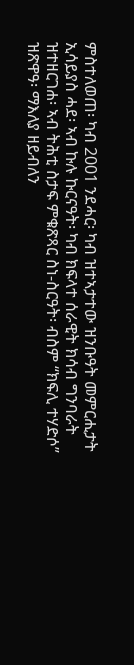ምስተለወጠ፡ ካብ 2001 ንደሓር፡ ካብ ዝተኣታተው ዝንቡዓት መምርሒታት ኢሳይያስ ሓደ፡ ኣብ ኩሉ ኩርናዓት፡ ካብ ክፍላተ ሰራዊት ክሳብ ግንባራት ዝተዘርገሐ፡ ኣብ ትሕቲ ስታፍ ምቁጽጻር ስነ-ስርዓት፡ ብስም “ክፍሊ ተሃድሶ” ዝጽዋዓ፡ ማእለያ ዘይብለን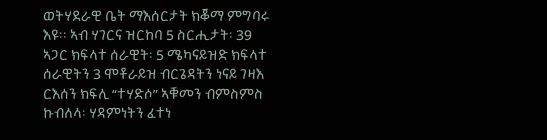ወትሃደራዊ ቤት ማእሰርታት ክቖማ ምግባሩ እዩ፡፡ ኣብ ሃገርና ዝርከባ 5 ስርሒታት፡ 39 ኣጋር ክፍላተ ሰራዊት፡ 5 ሜካናይዝድ ክፍላተ ሰራዊትን 3 ሞቶራይዝ ብርጌዳትን ነናይ ገዛእ ርእሰን ክፍሊ “ተሃድሶ” ኣቑመን ብምስምስ ኩብለላ፡ ሃዳምነትን ፈተነ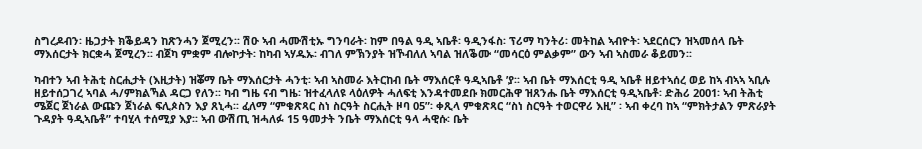ስግረዶብን፡ ዜጋታት ክቕይዳን ከጽንሓን ጀሚረን፡፡ ሽዑ ኣብ ሓሙሽቲኡ ግንባራት፡ ከም በዓል ዓዲ ኣቤቶ፡ ዓዲንፋስ፡ ፕሪማ ካንትሪ፡ መትከል ኣብዮት፡ ኣደርሰርን ዝኣመሰላ ቤት ማእሰርታት ክርቋሓ ጀሚረን፡፡ ብጀካ ምቋም ብሎኮታት፡ ከካብ ኣሃዱኡ፡ ብገለ ምኽንያት ዝኾብለለ ኣባል ዝለቕሙ “መሳርዕ ምልቃም” ውን ኣብ ኣስመራ ቆይመን፡፡

ካብተን ኣብ ትሕቲ ስርሒታት (እዚታት) ዝቖማ ቤት ማእሰርታት ሓንቲ፡ ኣብ ኣስመራ እትርከብ ቤት ማእሰርቶ ዓዲኣቤቶ ’ያ፡፡ ኣብ ቤት ማእሰርቲ ዓዲ ኣቤቶ ዘይተኣሰረ ወይ ከኣ ብኣኣ ኣቢሉ ዘይተሰጋገረ ኣባል ሓ/ምክልኻል ዳርጋ የለን፡፡ ካብ ግዜ ናብ ግዜ፡ ዝተፈላለዩ ላዕለዎት ሓለፍቲ እንዳተመደቡ ክመርሕዋ ዝጸንሑ ቤት ማእሰርቲ ዓዲኣቤቶ፡ ድሕሪ 2001፡ ኣብ ትሕቲ ሜጀር ጀነራል ውጩን ጀነራል ፍሊጶስን እያ ጸኒሓ፡፡ ፈለማ “ምቁጽጻር ስነ ስርዓት ስርሒት ዞባ 05”፡ ቀጺላ ምቁጽጻር “ስነ ስርዓት ተወርዋሪ እዚ” ፡ ኣብ ቀረባ ከኣ “ምክትታልን ምጽራያት ጉዳያት ዓዲኣቤቶ” ተባሂላ ተሰሚያ እያ፡፡ ኣብ ውሽጢ ዝሓለፉ 15 ዓመታት ንቤት ማእሰርቲ ዓላ ሓዊሱ፡ ቤት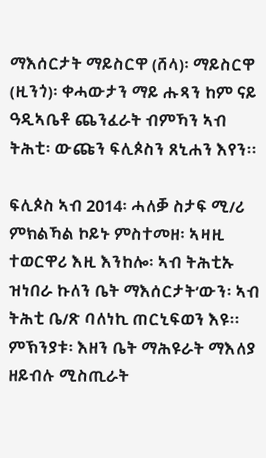ማእሰርታት ማይስርዋ (ሸላ)፡ ማይስርዋ (ዚንጎ)፡ ቀሓውታን ማይ ሑጻን ከም ናይ ዓዲኣቤቶ ጨንፈራት ብምኻን ኣብ ትሕቲ፡ ውጩን ፍሊጶስን ጸኒሐን እየን፡፡

ፍሊጶስ ኣብ 2014፡ ሓለቓ ስታፍ ሚ/ሪ ምክልኻል ኮይኑ ምስተመዘ፡ ኣዛዚ ተወርዋሪ እዚ እንከሎ፡ ኣብ ትሕቲኡ ዝነበራ ኩለን ቤት ማእሰርታት’ውን፡ ኣብ ትሕቲ ቤ/ጽ ባለነኪ ጠርኒፍወን እዩ፡፡ ምኽንያቱ፡ እዘን ቤት ማሕዩራት ማእለያ ዘይብሉ ሚስጢራት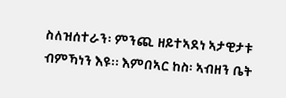ስለዝሰተራን፡ ምንጪ ዘይተኣደነ ኣታዊታቱ ብምኻነን እዩ፡፡ እምበኣር ከስ፡ ኣብዘን ቤት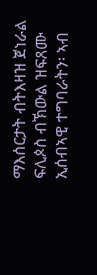ማእሰርታት ብትእዛዝ ጀነራል ፍሊጶስ ብኽውል ዝፍጸሙ ኢሰብኣዊ ተግባራትን፡ ኣብ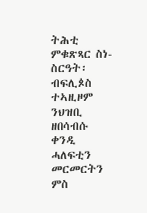ትሕቲ ምቁጽጻር ስነ-ስርዓት፡ ብፍሊጶስ ተኣዚዞም ንህዝቢ ዘበሳብሱ ቀንዲ ሓለፍቲን መርመርትን ምስ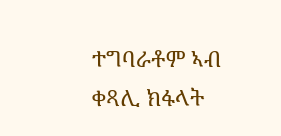ተግባራቶም ኣብ ቀጻሊ ክፋላት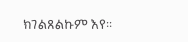ክገልጸልኩም እየ፡፡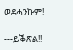ወደሓንኩም!

---ይቕጽል!!